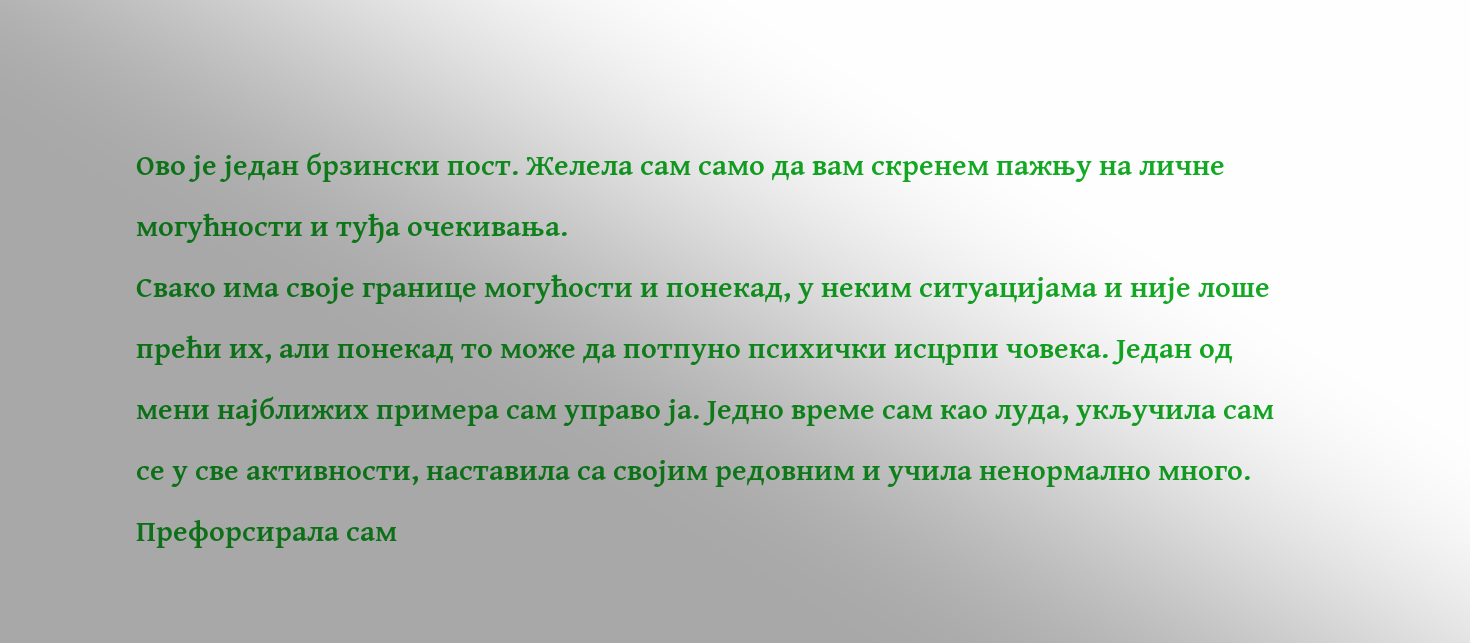Ово је један брзински пост. Желела сам само да вам скренем пажњу на личне могућности и туђа очекивања.
Свако има своје границе могућости и понекад, у неким ситуацијама и није лоше прећи их, али понекад то може да потпуно психички исцрпи човека. Један од мени најближих примера сам управо ја. Једно време сам као луда, укључила сам се у све активности, наставила са својим редовним и учила ненормално много. Префорсирала сам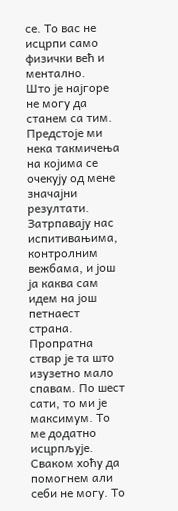се. То вас не исцрпи само физички већ и ментално.
Што је најгоре не могу да станем са тим. Предстоје ми нека такмичења на којима се очекују од мене значајни резултати. Затрпавају нас испитивањима, контролним вежбама, и још ја каква сам идем на још петнаест страна.
Пропратна ствар је та што изузетно мало спавам. По шест сати, то ми је максимум. То ме додатно исцрпљује.
Сваком хоћу да помогнем али себи не могу. То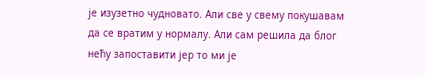је изузетно чудновато. Али све у свему покушавам да се вратим у нормалу. Али сам решила да блог нећу запоставити јер то ми је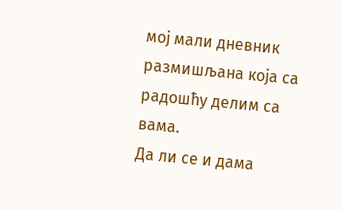мој мали дневник размишљана која са радошћу делим са вама.
Да ли се и дама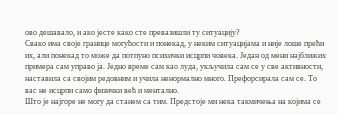ово дешавало, и ако јесте како сте превазишли ту ситуацију?
Свако има своје границе могућости и понекад, у неким ситуацијама и није лоше прећи их, али понекад то може да потпуно психички исцрпи човека. Један од мени најближих примера сам управо ја. Једно време сам као луда, укључила сам се у све активности, наставила са својим редовним и учила ненормално много. Префорсирала сам се. То вас не исцрпи само физички већ и ментално.
Што је најгоре не могу да станем са тим. Предстоје ми нека такмичења на којима се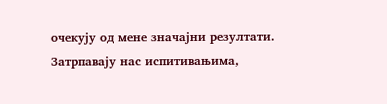очекују од мене значајни резултати. Затрпавају нас испитивањима,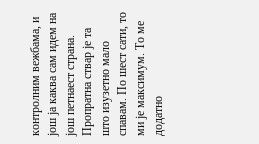контролним вежбама, и још ја каква сам идем на још петнаест страна.
Пропратна ствар је та што изузетно мало спавам. По шест сати, то ми је максимум. То ме додатно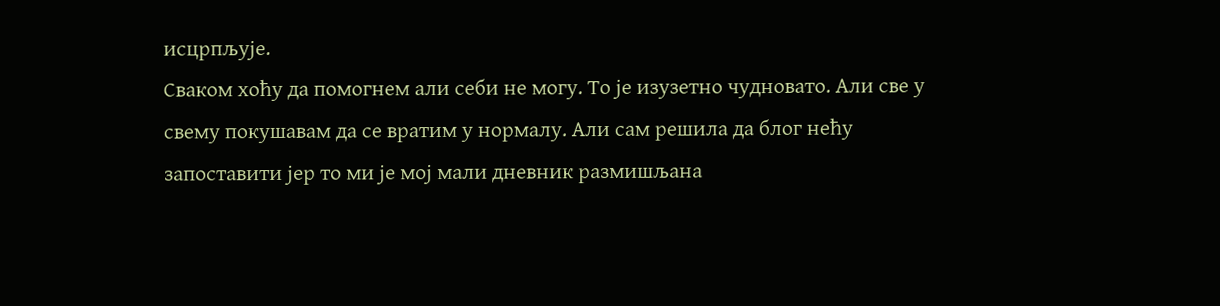исцрпљује.
Сваком хоћу да помогнем али себи не могу. То је изузетно чудновато. Али све у свему покушавам да се вратим у нормалу. Али сам решила да блог нећу запоставити јер то ми је мој мали дневник размишљана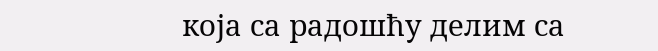која са радошћу делим са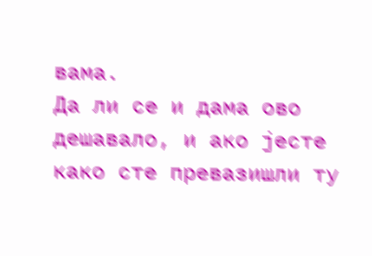вама.
Да ли се и дама ово дешавало, и ако јесте како сте превазишли ту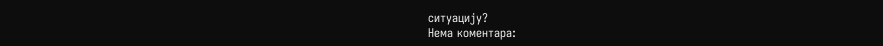ситуацију?
Нема коментара: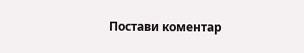Постави коментар